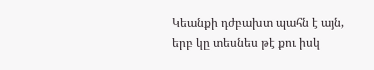Կեանքի դժբախտ պահն է այն, երբ կը տեսնես թէ քու իսկ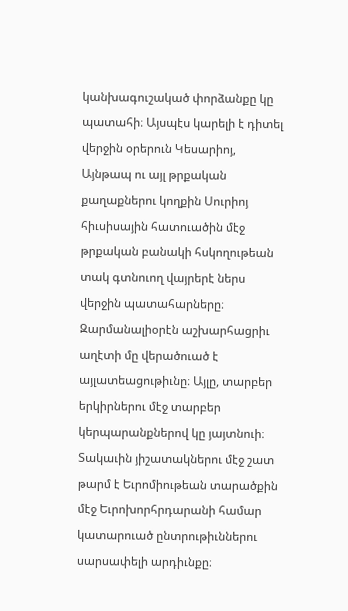կանխագուշակած փորձանքը կը պատահի։ Այսպէս կարելի է դիտել վերջին օրերուն Կեսարիոյ, Այնթապ ու այլ թրքական քաղաքներու կողքին Սուրիոյ հիւսիսային հատուածին մէջ թրքական բանակի հսկողութեան տակ գտնուող վայրերէ ներս վերջին պատահարները։
Զարմանալիօրէն աշխարհացրիւ աղէտի մը վերածուած է այլատեացութիւնը։ Այլը, տարբեր երկիրներու մէջ տարբեր կերպարանքներով կը յայտնուի։ Տակաւին յիշատակներու մէջ շատ թարմ է Եւրոմիութեան տարածքին մէջ Եւրոխորհրդարանի համար կատարուած ընտրութիւններու սարսափելի արդիւնքը։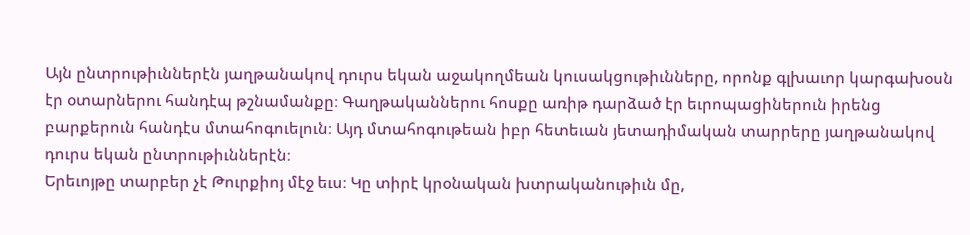Այն ընտրութիւններէն յաղթանակով դուրս եկան աջակողմեան կուսակցութիւնները, որոնք գլխաւոր կարգախօսն էր օտարներու հանդէպ թշնամանքը։ Գաղթականներու հոսքը առիթ դարձած էր եւրոպացիներուն իրենց բարքերուն հանդէս մտահոգուելուն։ Այդ մտահոգութեան իբր հետեւան յետադիմական տարրերը յաղթանակով դուրս եկան ընտրութիւններէն։
Երեւոյթը տարբեր չէ Թուրքիոյ մէջ եւս։ Կը տիրէ կրօնական խտրականութիւն մը,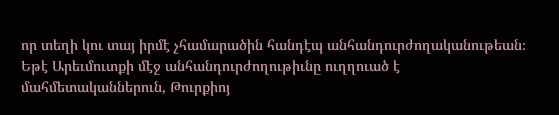որ տեղի կու տայ իրմէ չհամարածին հանդէպ անհանդուրժողականութեան։ Եթէ Արեւմուտքի մէջ անհանդուրժողութիւնը ուղղուած է մահմետականներուն, Թուրքիոյ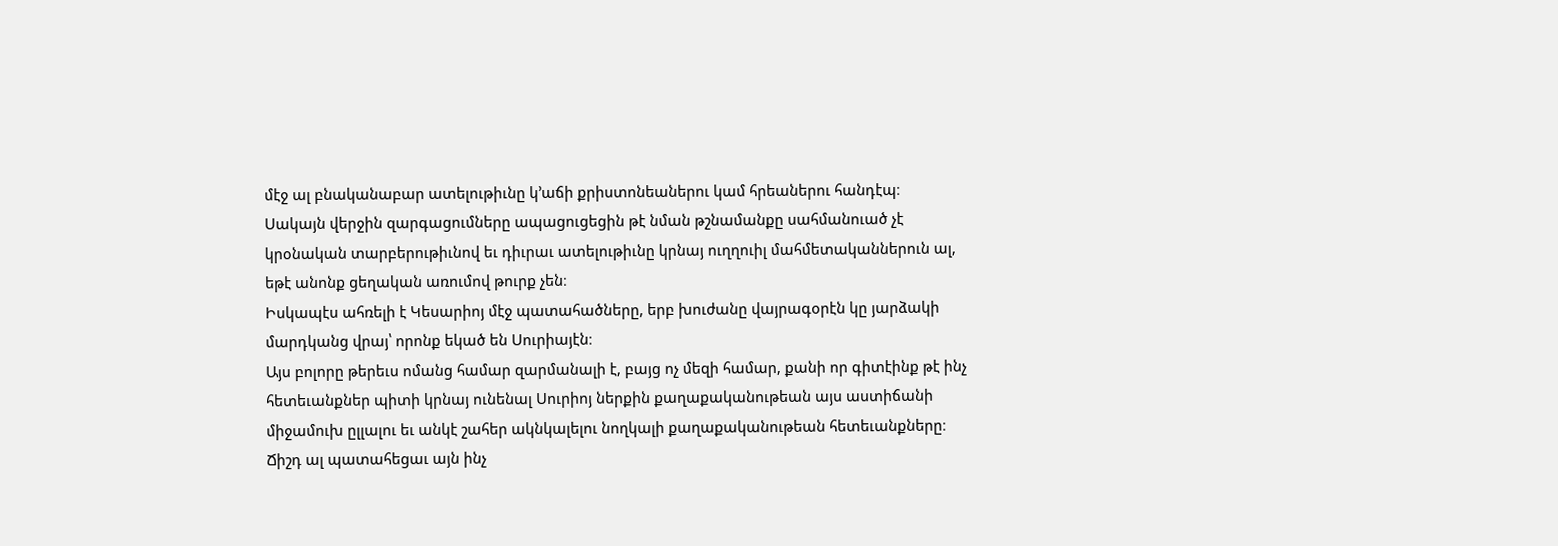մէջ ալ բնականաբար ատելութիւնը կ՚աճի քրիստոնեաներու կամ հրեաներու հանդէպ։
Սակայն վերջին զարգացումները ապացուցեցին թէ նման թշնամանքը սահմանուած չէ կրօնական տարբերութիւնով եւ դիւրաւ ատելութիւնը կրնայ ուղղուիլ մահմետականներուն ալ, եթէ անոնք ցեղական առումով թուրք չեն։
Իսկապէս ահռելի է Կեսարիոյ մէջ պատահածները, երբ խուժանը վայրագօրէն կը յարձակի մարդկանց վրայ՝ որոնք եկած են Սուրիայէն։
Այս բոլորը թերեւս ոմանց համար զարմանալի է, բայց ոչ մեզի համար, քանի որ գիտէինք թէ ինչ հետեւանքներ պիտի կրնայ ունենալ Սուրիոյ ներքին քաղաքականութեան այս աստիճանի միջամուխ ըլլալու եւ անկէ շահեր ակնկալելու նողկալի քաղաքականութեան հետեւանքները։
Ճիշդ ալ պատահեցաւ այն ինչ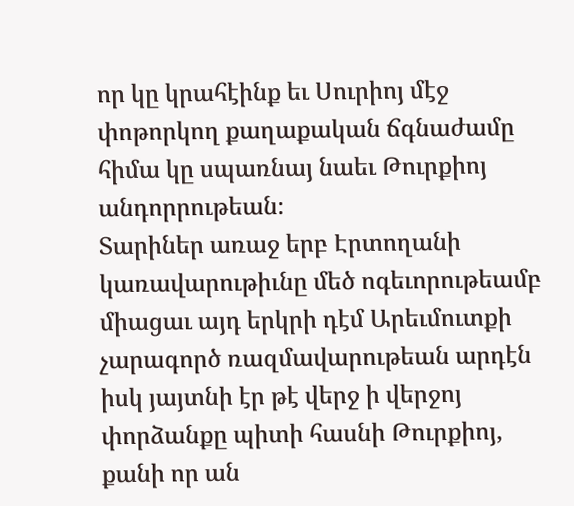որ կը կրահէինք եւ Սուրիոյ մէջ փոթորկող քաղաքական ճգնաժամը հիմա կը սպառնայ նաեւ Թուրքիոյ անդորրութեան։
Տարիներ առաջ երբ Էրտողանի կառավարութիւնը մեծ ոգեւորութեամբ միացաւ այդ երկրի դէմ Արեւմուտքի չարագործ ռազմավարութեան արդէն իսկ յայտնի էր թէ վերջ ի վերջոյ փորձանքը պիտի հասնի Թուրքիոյ, քանի որ ան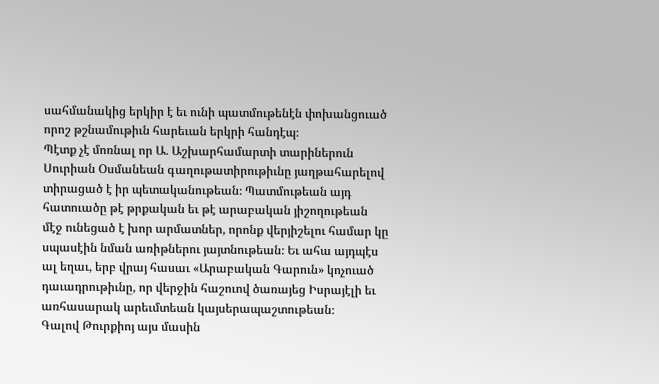սահմանակից երկիր է եւ ունի պատմութենէն փոխանցուած որոշ թշնամութիւն հարեւան երկրի հանդէպ։
Պէտք չէ մոռնալ որ Ա. Աշխարհամարտի տարիներուն Սուրիան Օսմանեան գաղութատիրութիւնը յաղթահարելով տիրացած է իր պետականութեան։ Պատմութեան այդ հատուածը թէ թրքական եւ թէ արաբական յիշողութեան մէջ ունեցած է խոր արմատներ, որոնք վերյիշելու համար կը սպասէին նման առիթներու յայտնութեան։ Եւ ահա այդպէս ալ եղաւ, երբ վրայ հասաւ «Արաբական Գարուն» կոչուած դաւադրութիւնը, որ վերջին հաշուով ծառայեց Իսրայէլի եւ առհասարակ արեւմտեան կայսերապաշտութեան։
Գալով Թուրքիոյ այս մասին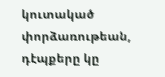կուտակած փորձառութեան, դէպքերը կը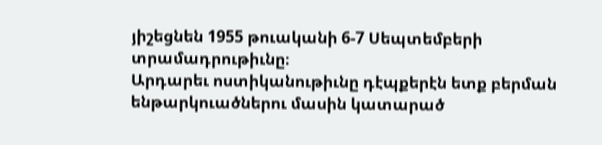յիշեցնեն 1955 թուականի 6-7 Սեպտեմբերի տրամադրութիւնը։
Արդարեւ ոստիկանութիւնը դէպքերէն ետք բերման ենթարկուածներու մասին կատարած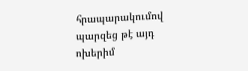հրապարակումով պարզեց թէ այդ ոխերիմ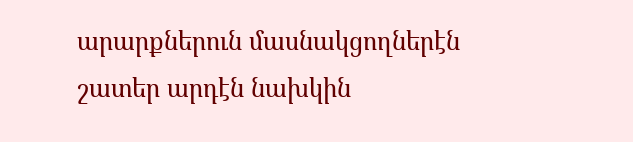արարքներուն մասնակցողներէն շատեր արդէն նախկին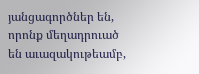յանցագործներ են, որոնք մեղադրուած են աւազակութեամբ,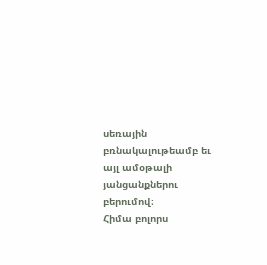սեռային բռնակալութեամբ եւ այլ ամօթալի յանցանքներու բերումով։
Հիմա բոլորս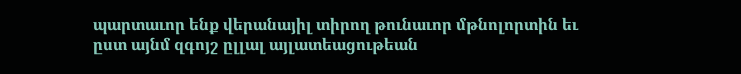պարտաւոր ենք վերանայիլ տիրող թունաւոր մթնոլորտին եւ ըստ այնմ զգոյշ ըլլալ այլատեացութեան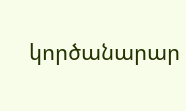կործանարար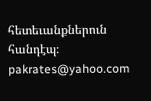հետեւանքներուն հանդէպ։
pakrates@yahoo.com